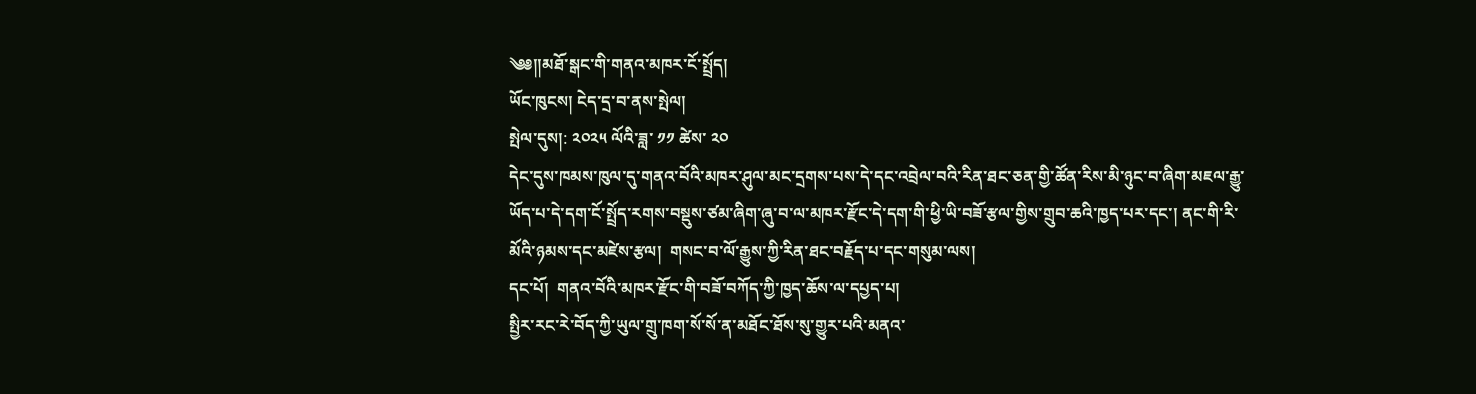༄༅།།མཐོ་སྒང་གི་གནའ་མཁར་ངོ་སྤྲོད།
ཡོང་ཁུངས། ངེད་དྲ་བ་ནས་སྤེལ།
སྤེལ་དུས།: ༢༠༢༥ ལོའི་ཟླ་ ༡༡ ཚེས་ ༢༠
དེང་དུས་ཁམས་ཁུལ་དུ་གནའ་བོའི་མཁར་ཤུལ་མང་དྲགས་པས་དེ་དང་འབྲེལ་བའི་རིན་ཐང་ཅན་གྱི་ཚོན་རིས་མི་ཉུང་བ་ཞིག་མཇལ་རྒྱུ་ཡོད་པ་དེ་དག་ངོ་སྤྲོད་རགས་བསྡུས་ཙམ་ཞིག་ཞུ་བ་ལ་མཁར་རྫོང་དེ་དག་གི་ཕྱི་ཡི་བཟོ་རྩལ་གྱིས་གྲུབ་ཆའི་ཁྱད་པར་དང་། ནང་གི་རི་མོའི་ཉམས་དང་མཛེས་རྩལ།  གསང་བ་ལོ་རྒྱུས་ཀྱི་རིན་ཐང་བརྗོད་པ་དང་གསུམ་ལས།
དང་པོ།  གནའ་བོའི་མཁར་རྫོང་གི་བཟོ་བཀོད་ཀྱི་ཁྱད་ཆོས་ལ་དཔྱད་པ།
སྤྱིར་རང་རེ་བོད་ཀྱི་ཡུལ་གྲུ་ཁག་སོ་སོ་ན་མཐོང་ཐོས་སུ་གྱུར་པའི་མནའ་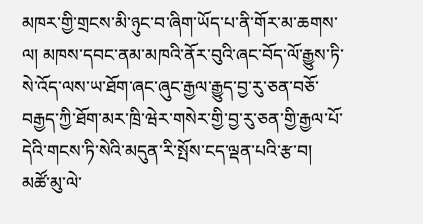མཁར་གྱི་གྲངས་མི་ཉུང་བ་ཞིག་ཡོད་པ་ནི་གོར་མ་ཆགས་ལ། མཁས་དབང་ནམ་མཁའི་ནོར་བུའི་ཞང་བོད་ལོ་རྒྱུས་ཏི་སེ་འོད་ལས་ཡ་ཐོག་ཞང་ཞུང་རྒྱལ་རྒྱུད་བྱ་རུ་ཅན་བཅོ་བརྒྱད་ཀྱི་ཐོག་མར་ཁྲི་ཝེར་གསེར་གྱི་བྱ་རུ་ཅན་གྱི་རྒྱལ་པོ་དེའི་གངས་ཏི་སེའི་མདུན་རི་སྤོས་ངད་ལྡན་པའི་རྩ་བ། མཚོ་མུ་ལེ་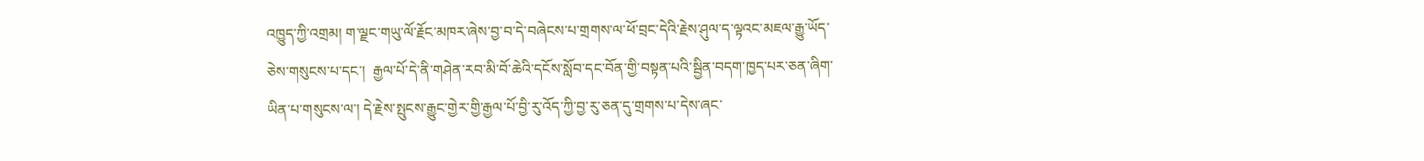འཁྱུད་ཀྱི་འགྲམ། ག་ལྗང་གཡུ་ལོ་རྗོང་མཁར་ཞེས་བྱ་བ་དེ་བཞེངས་པ་གྲགས་ལ་ཕོ་བྲང་དེའི་རྗེས་ཤུལ་ད་ལྟའང་མཇལ་རྒྱུ་ཡོད་ཅེས་གསུངས་པ་དང་།  རྒྱལ་པོ་དེ་ནི་གཤེན་རབ་མི་བོ་ཆེའི་དངོས་སློབ་དང་བོན་གྱི་བསྟན་པའི་སྦྱིན་བདག་ཁྱད་པར་ཅན་ཞིག་ཡིན་པ་གསུངས་ལ་། དེ་རྗེས་སྤུངས་རྒྱུང་གྱེར་གྱི་རྒྱལ་པོ་བྱི་རུ་འོད་ཀྱི་བྱ་རུ་ཅན་དུ་གྲགས་པ་དེས་ཞང་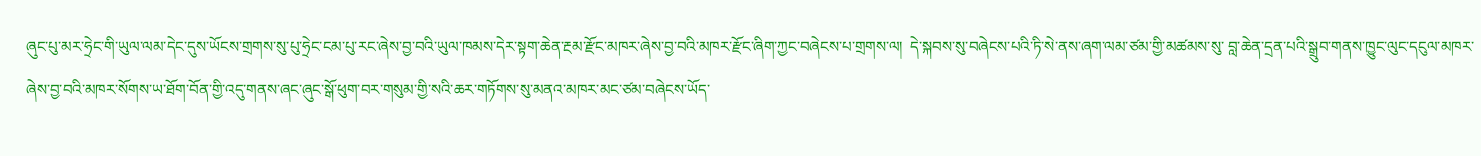ཞུང་པུ་མར་ཧྲེང་གི་ཡུལ་ལམ་དེང་དུས་ཡོངས་གྲགས་སུ་པུ་ཧྲེང་ངམ་པུ་རང་ཞེས་བྱ་བའི་ཡུལ་ཁམས་དེར་སྟག་ཆེན་རྔམ་རྫོང་མཁར་ཞེས་བྱ་བའི་མཁར་རྫོང་ཞིག་ཀྱང་བཞེངས་པ་གྲགས་ལ།  དེ་སྐབས་སུ་བཞེངས་པའི་ཏི་སེ་ནས་ཞག་ལམ་ཙམ་གྱི་མཚམས་སུ་ བླ་ཆེན་དྲན་པའི་སྒྲུབ་གནས་ཁྱུང་ལུང་དངུལ་མཁར་ཞེས་བྱ་བའི་མཁར་སོགས་ཡ་ཐོག་བོན་གྱི་འདུ་གནས་ཞང་ཞུང་སྒོ་ཕུག་བར་གསུམ་གྱི་སའི་ཆར་གཏོགས་སུ་མནའ་མཁར་མང་ཙམ་བཞེངས་ཡོད་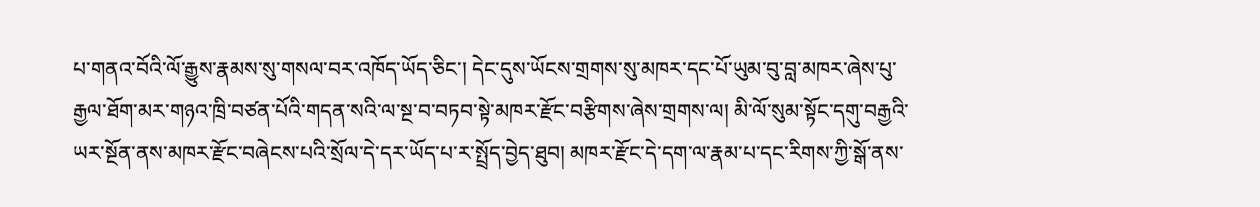པ་གནའ་བོའི་ལོ་རྒྱུས་རྣམས་སུ་གསལ་བར་འཁོད་ཡོད་ཅིང་། དེང་དུས་ཡོངས་གྲགས་སུ་མཁར་དང་པོ་ཡུམ་བུ་བླ་མཁར་ཞེས་པུ་རྒྱལ་ཐོག་མར་གཉའ་ཁྲི་བཙན་པོའི་གདན་སའི་ལ་སྔ་བ་བཏབ་སྟེ་མཁར་རྫོང་བརྩིགས་ཞེས་གྲགས་ལ། མི་ལོ་སུམ་སྟོང་དགུ་བརྒྱའི་ཡར་སྔོན་ནས་མཁར་རྫོང་བཞེངས་པའི་སྲོལ་དེ་དར་ཡོད་པ་ར་སྤྲོད་བྱེད་ཐུབ། མཁར་རྫོང་དེ་དག་ལ་རྣམ་པ་དང་རིགས་ཀྱི་སྒོ་ནས་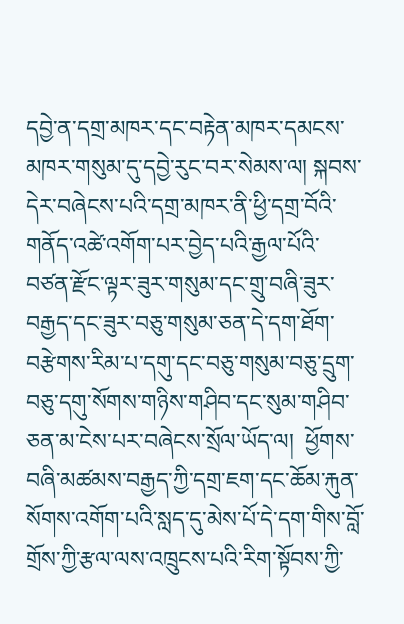དབྱེ་ན་དགྲ་མཁར་དང་བརྟེན་མཁར་དམངས་མཁར་གསུམ་དུ་དབྱེ་རུང་བར་སེམས་ལ། སྐབས་དེར་བཞེངས་པའི་དགྲ་མཁར་ནི་ཕྱི་དགྲ་བོའི་གནོད་འཚེ་འགོག་པར་བྱེད་པའི་རྒྱལ་པོའི་བཙན་རྫོང་ལྟར་ཟུར་གསུམ་དང་གྲུ་བཞི་ཟུར་བརྒྱད་དང་ཟུར་བཅུ་གསུམ་ཅན་དེ་དག་ཐོག་བརྩེགས་རིམ་པ་དགུ་དང་བཅུ་གསུམ་བཅུ་དྲུག་བཅུ་དགུ་སོགས་གཉིས་གཤིབ་དང་སུམ་གཤིབ་ཅན་མ་ངེས་པར་བཞེངས་སྲོལ་ཡོད་ལ།  ཕྱོགས་བཞི་མཚམས་བརྒྱད་ཀྱི་དགྲ་ཇག་དང་ཆོམ་རྐུན་སོགས་འགོག་པའི་སླད་དུ་མེས་པོ་དེ་དག་གིས་བློ་གྲོས་ཀྱི་རྩལ་ལས་འཁྲུངས་པའི་རིག་སྟོབས་ཀྱི་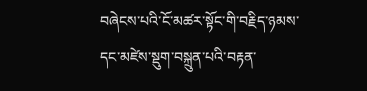བཞེངས་པའི་ངོ་མཚར་སྟོང་གི་བརྗིད་ཉམས་དང་མཛེས་སྡུག་བསྐྲུན་པའི་བརྟན་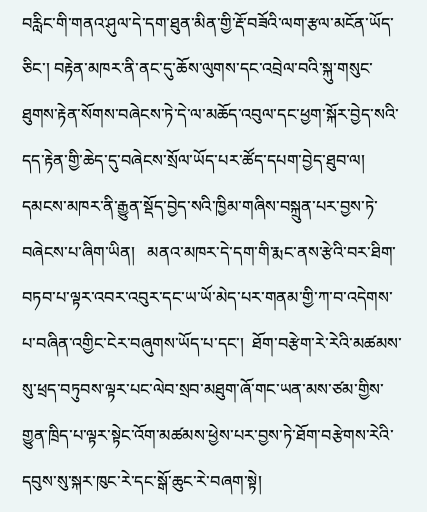བརླིང་གི་གནའ་ཤུལ་དེ་དག་ཐུན་མིན་གྱི་རྡོ་བཟོའི་ལག་རྩལ་མངོན་ཡོད་ཅིང་། བརྟེན་མཁར་ནི་ནང་དུ་ཆོས་ལུགས་དང་འབྲེལ་བའི་སྐུ་གསུང་ཐུགས་རྟེན་སོགས་བཞེངས་ཏེ་དེ་ལ་མཆོད་འབུལ་དང་ཕྱག་སྐོར་བྱེད་སའི་དད་རྟེན་གྱི་ཆེད་དུ་བཞེངས་སྲོལ་ཡོད་པར་ཚོད་དཔག་བྱེད་ཐུབ་ལ། དམངས་མཁར་ནི་རྒྱུན་སྡོད་བྱེད་སའི་ཁྱིམ་གཞིས་བསྐྲུན་པར་བྱས་ཏེ་བཞེངས་པ་ཞིག་ཡིན།   མནའ་མཁར་དེ་དག་གི་རྨང་ནས་རྩེའི་བར་ཐིག་བཏབ་པ་ལྟར་འབར་འབུར་དང་ཡ་ཡོ་མེད་པར་གནམ་གྱི་ཀ་བ་འདེགས་པ་བཞིན་འགྱིང་ངེར་བཞུགས་ཡོད་པ་དང་།  ཐོག་བརྩེག་རེ་རེའི་མཚམས་སུ་ཕྲད་བཏུབས་ལྟར་པང་ལེབ་སྲབ་མཐུག་ཞོ་གང་ཡན་མས་ཙམ་གྱིས་གྱུན་ཁྲིད་པ་ལྟར་སྟེང་འོག་མཚམས་ཕྱེས་པར་བྱས་ཏེ་ཐོག་བརྩེགས་རེའི་དབུས་སུ་སྐར་ཁུང་རེ་དང་སྒོ་ཆུང་རེ་བཞག་སྟེ།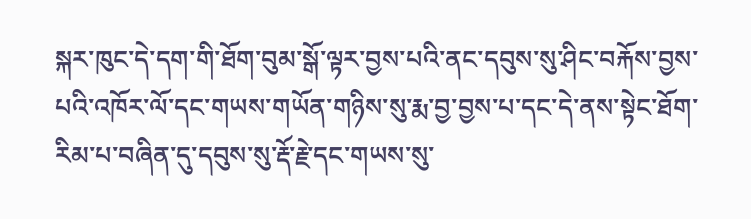སྐར་ཁུང་དེ་དག་གི་ཐོག་བུམ་སྒོ་ལྟར་བྱས་པའི་ནང་དབུས་སུ་ཤིང་བརྐོས་བྱས་པའི་འཁོར་ལོ་དང་གཡས་གཡོན་གཉིས་སུ་རྨ་བྱ་བྱས་པ་དང་དེ་ནས་སྟེང་ཐོག་རིམ་པ་བཞིན་དུ་དབུས་སུ་རྡོ་རྗེ་དང་གཡས་སུ་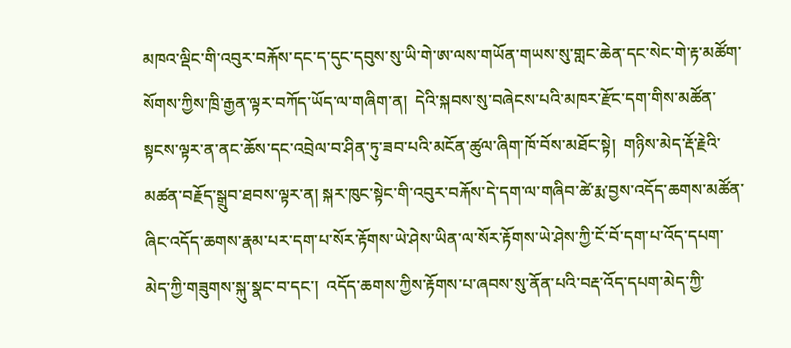མཁའ་ལྡིང་གི་འབུར་བརྐོས་དང་ད་དུང་དབུས་སུ་ཡི་གེ་ཨ་ལས་གཡོན་གཡས་སུ་གླང་ཆེན་དང་སེང་གེ་རྟ་མཚོག་སོགས་ཀྱིས་ཁྲི་རྒྱན་ལྟར་བཀོད་ཡོད་ལ་གཞིག་ན།  དེའི་སྐབས་སུ་བཞེངས་པའི་མཁར་རྫོང་དག་གིས་མཚོན་སྟངས་ལྟར་ན་ནང་ཆོས་དང་འབྲེལ་བ་ཤིན་ཏུ་ཟབ་པའི་མངོན་ཚུལ་ཞིག་ཁོ་བོས་མཐོང་སྟེ།  གཉིས་མེད་རྡོ་རྗེའི་མཚན་བརྗོད་སྒྲུབ་ཐབས་ལྟར་ན། སྐར་ཁུང་སྟེང་གི་འབུར་བརྐོས་དེ་དག་ལ་གཞིབ་ཚེ་རྨ་བྱས་འདོད་ཆགས་མཚོན་ཞིང་འདོད་ཆགས་རྣམ་པར་དག་པ་སོར་རྟོགས་ཡེ་ཤེས་ཡིན་ལ་སོར་རྟོགས་ཡེ་ཤེས་ཀྱི་ངོ་བོ་དག་པ་འོད་དཔག་མེད་ཀྱི་གཟུགས་སྐུ་སྣང་བ་དང་།  འདོད་ཆགས་ཀྱིས་རྟོགས་པ་ཞབས་སུ་ནོན་པའི་བརྡ་འོད་དཔག་མེད་ཀྱི་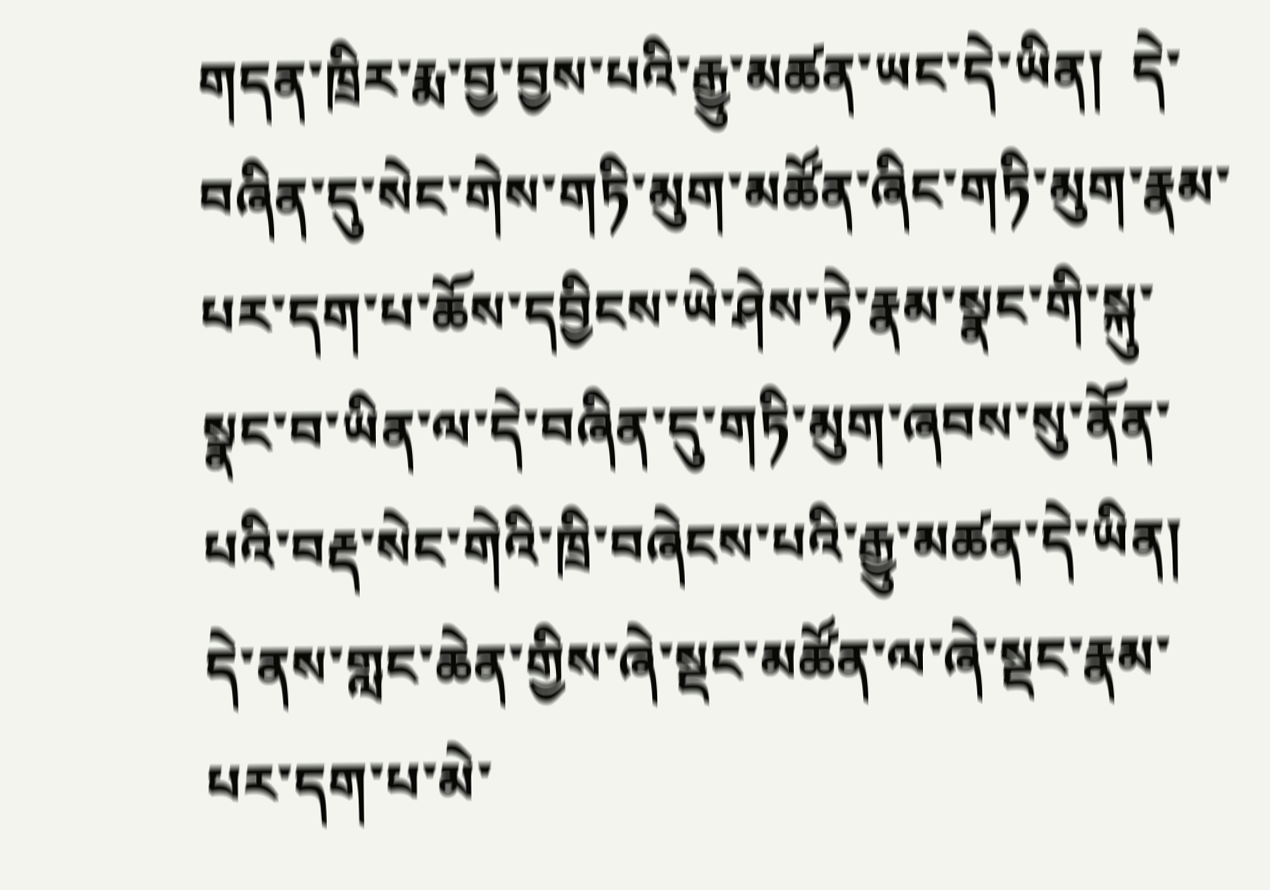གདན་ཁྲིར་རྨ་བྱ་བྱས་པའི་རྒྱུ་མཚན་ཡང་དེ་ཡིན།  དེ་བཞིན་དུ་སེང་གེས་གཏི་མུག་མཚོན་ཞིང་གཏི་མུག་རྣམ་པར་དག་པ་ཆོས་དབྱིངས་ཡེ་ཤེས་ཏེ་རྣམ་སྣང་གི་སྐུ་སྣང་བ་ཡིན་ལ་དེ་བཞིན་དུ་གཏི་མུག་ཞབས་སུ་ནོན་པའི་བརྡ་སེང་གེའི་ཁྲི་བཞེངས་པའི་རྒྱུ་མཚན་དེ་ཡིན།  དེ་ནས་གླང་ཆེན་གྱིས་ཞེ་སྡང་མཚོན་ལ་ཞེ་སྡང་རྣམ་པར་དག་པ་མེ་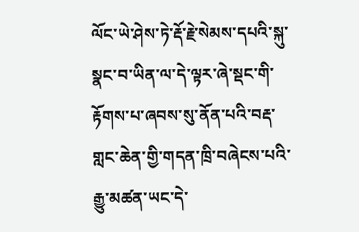ལོང་ཡེ་ཤེས་ཏེ་རྡོ་རྗེ་སེམས་དཔའི་སྐུ་སྣང་བ་ཡིན་ལ་དེ་ལྟར་ཞེ་སྡང་གི་རྟོགས་པ་ཞབས་སུ་ནོན་པའི་བརྡ་གླང་ཆེན་གྱི་གདན་ཁྲི་བཞེངས་པའི་རྒྱུ་མཚན་ཡང་དེ་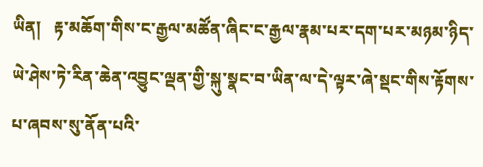ཡིན།   རྟ་མཆོག་གིས་ང་རྒྱལ་མཚོན་ཞིང་ང་རྒྱལ་རྣམ་པར་དག་པར་མཉམ་ཉིད་ཡེ་ཤེས་ཏེ་རིན་ཆེན་འབྱུང་ལྡན་གྱི་སྐུ་སྣང་བ་ཡིན་ལ་དེ་ལྟར་ཞེ་སྡང་གིས་རྟོགས་པ་ཞབས་སུ་ནོན་པའི་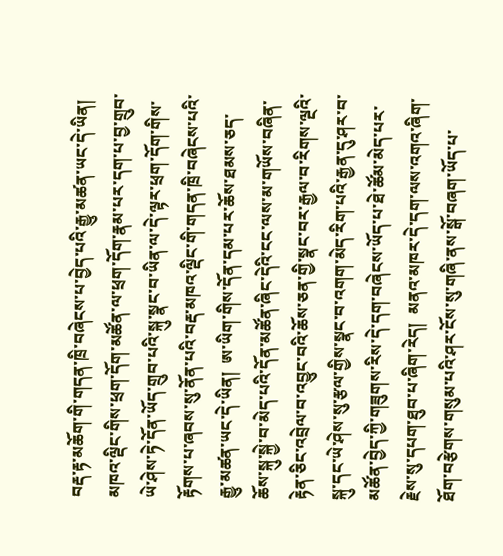བརྡ་རྟ་མཆོག་གི་གདན་ཁྲི་བཞེངས་པ་བྱེད་པའི་རྒྱུ་མཚན་ཡང་དེ་ཡིན།  མཁའ་ལྡིང་གིས་ཕྲག་དོག་མཚོན་ལ་ཕྲག་དོག་རྣམ་པར་དག་པ་བྱ་གྲུབ་ཡེ་ཤེས་ཏེ་དོན་ཡོད་གྲུབ་པའི་སྐུ་སྣང་བ་ཡིན་ལ་དེ་ལྟར་ཕྲག་དོག་གིས་རྟོགས་པ་ཞབས་སུ་ནོན་པའི་བརྡ་མཁའ་ལྡིང་གི་གདན་ཁྲི་བཞེངས་པའི་རྒྱུ་མཚན་ཡང་དེ་ཡིན།  ཨ་ཡིག་གིས་དོན་དམ་པར་ཆོས་ཐམས་ཅད་ཆོས་སྐུ་སྐྱེ་བ་མེད་པའི་དོན་མཚོན་ཞིང་དེའི་ངང་ལས་མ་གཡོས་བཞིན་རྟེན་ཅིང་འབྲེལ་བ་འབྱུང་བའི་ཆོས་ཅན་གྱི་སྣང་བར་རྒྱལ་བ་རིགས་ལྔའི་སྐུ་དང་ཡེ་ཤེས་སུ་རྩལ་གྱིས་སྣང་བ་འགག་མེད་རིག་པའི་རྒྱན་དུ་ཤར་བ་མཚོན་བྱེད་ཀྱི་གཟུགས་རིས་དེ་དག་བཞེངས་ཡོད་པ་ཐེ་ཚོམ་མེད་པར་རྗེས་སུ་དཔག་ཐུབ་པ་ཞིག་རེད།  མནའ་མཁར་དེ་དག་ལས་འགའ་ཞིག་ཐོག་བརྩེགས་གསུམ་པའི་ཤར་ངོས་སུ་གཞི་ནས་སྒོ་བཞག་ཡོད་པ་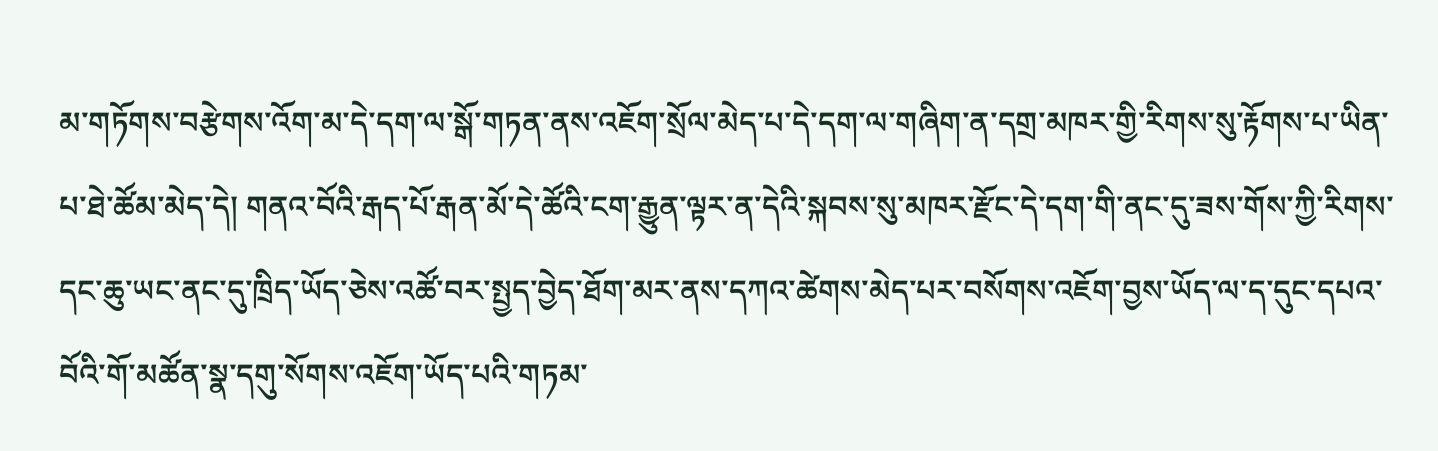མ་གཏོགས་བརྩེགས་འོག་མ་དེ་དག་ལ་སྒོ་གཏན་ནས་འཇོག་སྲོལ་མེད་པ་དེ་དག་ལ་གཞིག་ན་དགྲ་མཁར་གྱི་རིགས་སུ་རྟོགས་པ་ཡིན་པ་ཐེ་ཚོམ་མེད་དེ། གནའ་བོའི་རྒད་པོ་རྒན་མོ་དེ་ཚོའི་ངག་རྒྱུན་ལྟར་ན་དེའི་སྐབས་སུ་མཁར་རྫོང་དེ་དག་གི་ནང་དུ་ཟས་གོས་ཀྱི་རིགས་དང་ཆུ་ཡང་ནང་དུ་ཁྲིད་ཡོད་ཅེས་འཚོ་བར་སྤྱད་བྱེད་ཐོག་མར་ནས་དཀའ་ཚེགས་མེད་པར་བསོགས་འཇོག་བྱས་ཡོད་ལ་ད་དུང་དཔའ་བོའི་གོ་མཚོན་སྣ་དགུ་སོགས་འཇོག་ཡོད་པའི་གཏམ་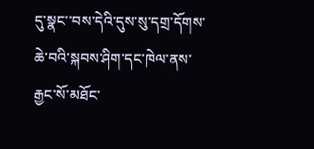དུ་སྣང་་བས་དེའི་དུས་སུ་དགྲ་དོགས་ཆེ་བའི་སྐབས་ཤིག་དང་ཁེལ་ནས་རྒྱང་སོ་མཐོང་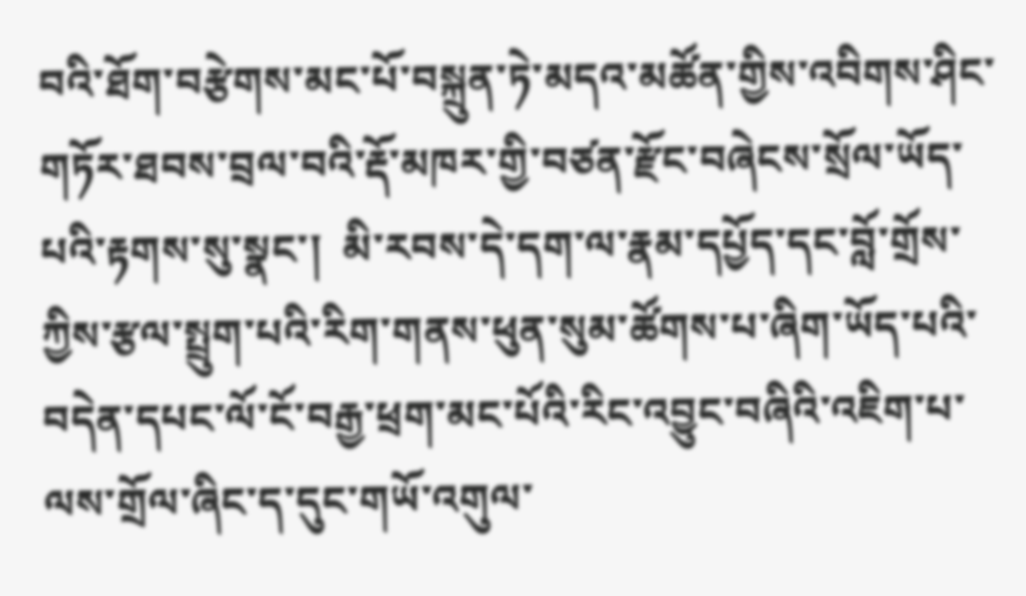བའི་ཐོག་བརྩེགས་མང་པོ་བསྐྲུན་ཏེ་མདའ་མཚོན་གྱིས་འབིགས་ཤིང་གཏོར་ཐབས་བྲལ་བའི་རྡོ་མཁར་གྱི་བཙན་རྫོང་བཞེངས་སྲོལ་ཡོད་པའི་རྟགས་སུ་སྣང་།  མི་རབས་དེ་དག་ལ་རྣམ་དཔྱོད་དང་བློ་གྲོས་ཀྱིས་རྩལ་སྤྲུག་པའི་རིག་གནས་ཕུན་སུམ་ཚོགས་པ་ཞིག་ཡོད་པའི་བདེན་དཔང་ལོ་ངོ་བརྒྱ་ཕྲག་མང་པོའི་རིང་འབྱུང་བཞིའི་འཇིག་པ་ལས་གྲོལ་ཞིང་ད་དུང་གཡོ་འགུལ་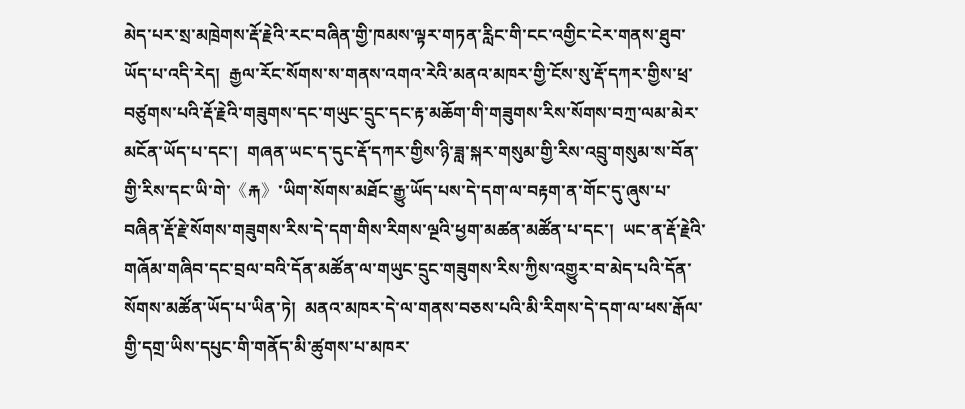མེད་པར་སྲ་མཁྲེགས་རྡོ་རྗེའི་རང་བཞིན་གྱི་ཁམས་ལྟར་གཏན་རླིང་གི་ངང་འགྱིང་ངེར་གནས་ཐུབ་ཡོད་པ་འདི་རེད།  རྒྱལ་རོང་སོགས་ས་གནས་འགའ་རེའི་མནའ་མཁར་གྱི་ངོས་སུ་རྡོ་དཀར་གྱིས་ཕྲ་བཙུགས་པའི་རྡོ་རྗེའི་གཟུགས་དང་གཡུང་དྲུང་དང་རྟ་མཆོག་གི་གཟུགས་རིས་སོགས་བཀྲ་ལམ་མེར་མངོན་ཡོད་པ་དང་།  གཞན་ཡང་ད་དུང་རྡོ་དཀར་གྱིས་ཉི་ཟླ་སྐར་གསུམ་གྱི་རིས་འབྲུ་གསུམ་ས་བོན་གྱི་རིས་དང་ཡི་གེ་《རྐ》་ཡིག་སོགས་མཐོང་རྒྱུ་ཡོད་པས་དེ་དག་ལ་བརྟག་ན་གོང་དུ་ཞུས་པ་བཞིན་རྡོ་རྗེ་སོགས་གཟུགས་རིས་དེ་དག་གིས་རིགས་ལྔའི་ཕྱག་མཚན་མཚོན་པ་དང་།  ཡང་ན་རྡོ་རྗེའི་གཞོམ་གཞིབ་དང་བྲལ་བའི་དོན་མཚོན་ལ་གཡུང་དྲུང་གཟུགས་རིས་ཀྱིས་འགྱུར་བ་མེད་པའི་དོན་སོགས་མཚོན་ཡོད་པ་ཡིན་ཏེ།  མནའ་མཁར་དེ་ལ་གནས་བཅས་པའི་མི་རིགས་དེ་དག་ལ་ཕས་རྒོལ་གྱི་དགྲ་ཡིས་དཔུང་གི་གནོད་མི་ཚུགས་པ་མཁར་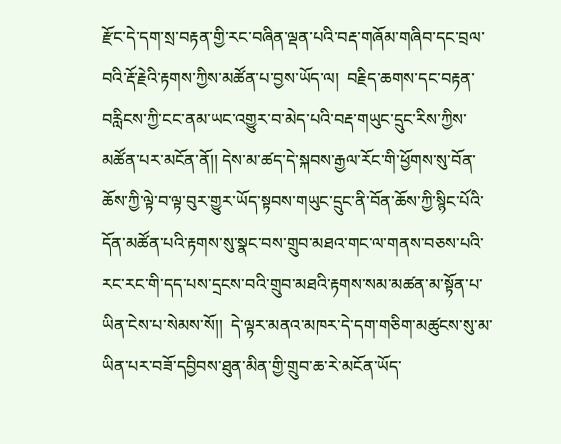རྫོང་དེ་དག་སྲ་བརྟན་གྱི་རང་བཞིན་ལྡན་པའི་བརྡ་གཞོམ་གཞིབ་དང་བྲལ་བའི་རྡོ་རྗེའི་རྟགས་ཀྱིས་མཚོན་པ་བྱས་ཡོད་ལ།  བརྗིད་ཆགས་དང་བརྟན་བརླིངས་ཀྱི་ངང་ནམ་ཡང་འགྱུར་བ་མེད་པའི་བརྡ་གཡུང་དྲུང་རིས་ཀྱིས་མཚོན་པར་མངོན་ནོ།། དེས་མ་ཚད་དེ་སྐབས་རྒྱལ་རོང་གི་ཕྱོགས་སུ་བོན་ཆོས་ཀྱི་ལྟེ་བ་ལྟ་བུར་གྱུར་ཡོད་སྟབས་གཡུང་དྲུང་ནི་བོན་ཆོས་ཀྱི་སྙིང་པོའི་དོན་མཚོན་པའི་རྟགས་སུ་སྣང་བས་གྲུབ་མཐའ་གང་ལ་གནས་བཅས་པའི་རང་རང་གི་དད་པས་དྲངས་བའི་གྲུབ་མཐའི་རྟགས་སམ་མཚན་མ་སྟོན་པ་ཡིན་ངེས་པ་སེམས་སོ།།  དེ་ལྟར་མནའ་མཁར་དེ་དག་གཅིག་མཚུངས་སུ་མ་ཡིན་པར་བཟོ་དབྱིབས་ཐུན་མིན་གྱི་གྲུབ་ཆ་རེ་མངོན་ཡོད་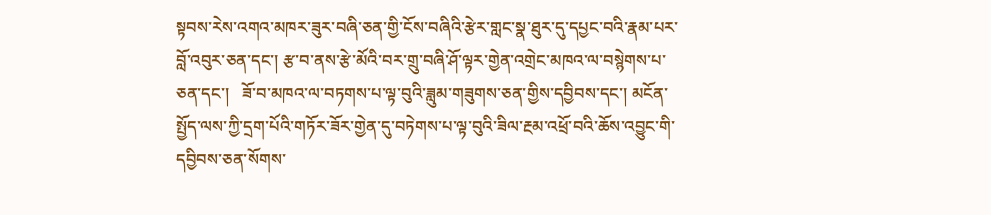སྟབས་རེས་འགའ་མཁར་ཟུར་བཞི་ཅན་གྱི་ངོས་བཞིའི་རྩེར་གླང་སྣ་ཐུར་དུ་དཔྱང་བའི་རྣམ་པར་བློ་འབུར་ཅན་དང་། རྩ་བ་ནས་རྩེ་མོའི་བར་གྲུ་བཞི་ཤོ་ལྟར་གྱེན་འགྲེང་མཁའ་ལ་བསྙེགས་པ་ཅན་དང་།   ཟོ་བ་མཁའ་ལ་བཏགས་པ་ལྟ་བུའི་ཟླུམ་གཟུགས་ཅན་གྱིས་དབྱིབས་དང་། མངོན་སྤྱོད་ལས་ཀྱི་དྲག་པོའི་གཏོར་ཟོར་གྱེན་དུ་བཏེགས་པ་ལྟ་བུའི་ཟིལ་རྔམ་འཕྲོ་བའི་ཆོས་འབྱུང་གི་དབྱིབས་ཅན་སོགས་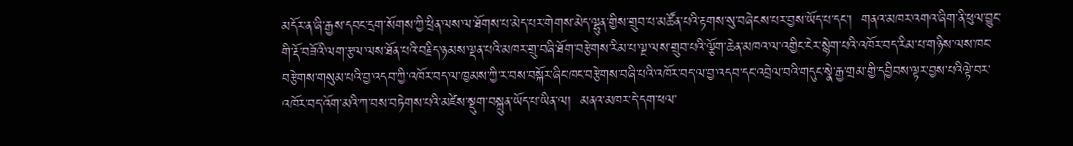མདོར་ན་ཞི་རྒྱས་དབང་དྲག་སོགས་ཀྱི་ཕྲིན་ལས་ལ་ཐོགས་པ་མེད་པར་གེགས་མེད་ལྷུན་གྱིས་གྲུབ་པ་མཚོན་པའི་རྟགས་སུ་བཞེངས་པར་བྱས་ཡོད་པ་དང་།  གནའ་མཁར་འགའ་ཞིག་ནི་ཕུལ་བྱུང་གི་རྡོ་བཟོའི་ལག་རྩལ་ལས་ཐོན་པའི་བརྗིད་ཉམས་ལྡན་པའི་མཁར་གྲུ་བཞི་ཐོག་བརྩེགས་རིམ་པ་ལྔ་ལས་གྲུབ་པའི་ལྕོག་ཆེན་མཁའ་ལ་འགྱིང་ངེར་སྙེག་པའི་འཁོར་བད་རིམ་པ་གཉིས་ལས་ཁང་བརྩེགས་གསུམ་པའི་བྱ་འདབ་ཀྱི་འཁོར་བད་ལ་ཁྱམས་ཀྱི་ར་བས་བསྐོར་ཞིང་ཁང་བརྩེགས་བཞི་པའི་འཁོར་བད་ལ་བྱ་འདབ་དང་འབྲེལ་བའི་གདུང་སྣེ་རྒྱ་གྲམ་གྱི་དབྱིབས་ལྟར་བྱས་པའིལྟེ་བར་འཁོར་བད་འོག་མའི་ཀ་བས་བཏེགས་པའི་མཛེས་སྡུག་བསྐྲུན་ཡོད་པ་ཡིན་ལ།  མནའ་མཁར་དེ་དག་ཕལ་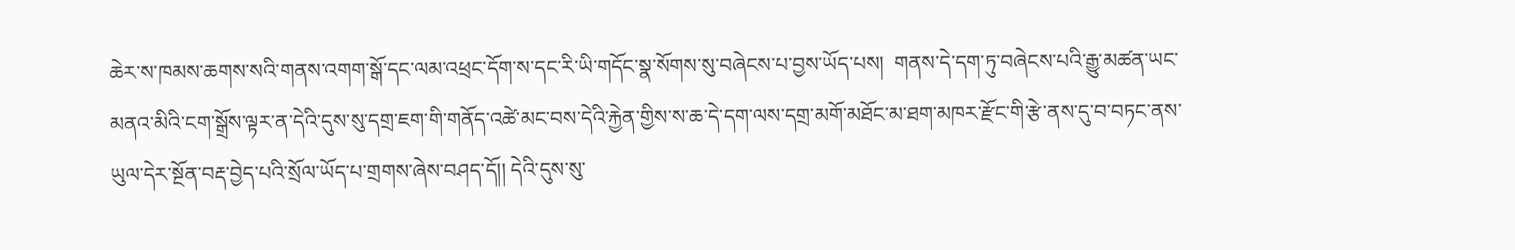ཆེར་ས་ཁམས་ཆགས་སའི་གནས་འགག་སྒོ་དང་ལམ་འཕྲང་དོག་ས་དང་རི་ཡི་གདོང་སྣ་སོགས་སུ་བཞེངས་པ་བྱས་ཡོད་པས།  གནས་དེ་དག་ཏུ་བཞེངས་པའི་རྒྱུ་མཚན་ཡང་མནའ་མིའི་ངག་སྒྲོས་ལྟར་ན་དེའི་དུས་སུ་དགྲ་ཇག་གི་གནོད་འཚེ་མང་བས་དེའི་རྐྱེན་གྱིས་ས་ཆ་དེ་དག་ལས་དགྲ་མགོ་མཐོང་མ་ཐག་མཁར་རྫོང་གི་རྩེ་ནས་དུ་བ་བཏང་ནས་ཡུལ་དེར་སྔོན་བརྡ་བྱེད་པའི་སྲོལ་ཡོད་པ་གྲགས་ཞེས་བཤད་དོ།། དེའི་དུས་སུ་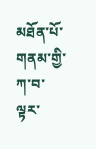མཐོན་པོ་གནམ་གྱི་ཀ་བ་ལྟར་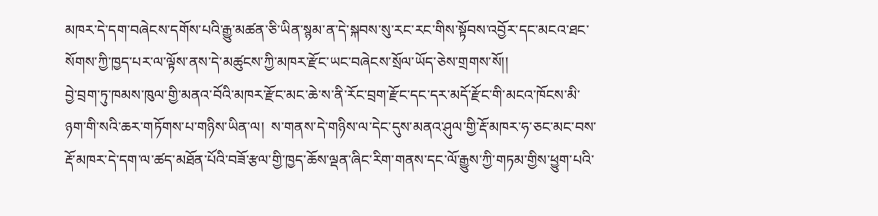མཁར་དེ་དག་བཞེངས་དགོས་པའི་རྒྱུ་མཚན་ཅི་ཡིན་སྙམ་ན་དེ་སྐབས་སུ་རང་རང་གིས་སྟོབས་འབྱོར་དང་མངའ་ཐང་སོགས་ཀྱི་ཁྱད་པར་ལ་ལྟོས་ནས་དེ་མཚུངས་ཀྱི་མཁར་རྫོང་ཡང་བཞེངས་སྲོལ་ཡོད་ཅེས་གྲགས་སོ།།
བྱེ་བྲག་ཏུ་ཁམས་ཁུལ་གྱི་མནའ་བོའི་མཁར་རྫོང་མང་ཆེ་ས་ནི་རོང་བྲག་རྫོང་དང་དར་མདོ་རྫོང་གི་མངའ་ཁོངས་མི་ཉག་གི་སའི་ཆར་གཏོགས་པ་གཉིས་ཡིན་ལ།  ས་གནས་དེ་གཉིས་ལ་དེང་དུས་མནའ་ཤུལ་གྱི་རྡོ་མཁར་ཧ་ཅང་མང་བས་རྡོ་མཁར་དེ་དག་ལ་ཚད་མཐོན་པོའི་བཟོ་རྩལ་གྱི་ཁྱད་ཆོས་ལྡན་ཞིང་རིག་གནས་དང་ལོ་རྒྱུས་ཀྱི་གཏམ་གྱིས་ཕྱུག་པའི་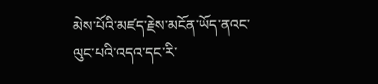མེས་པོའི་མཛད་རྗེས་མངོན་ཡོད་ནའང་ལུང་པའི་འདའ་དང་རི་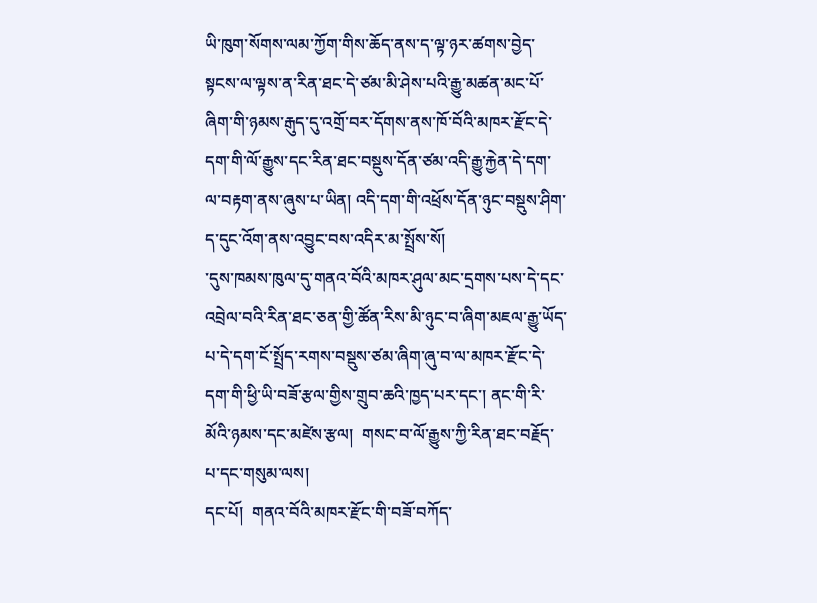ཡི་ཁུག་སོགས་ལམ་ཀྱོག་གིས་ཆོད་ནས་ད་ལྟ་ཉར་ཚགས་བྱེད་སྟངས་ལ་ལྟས་ན་རིན་ཐང་དེ་ཙམ་མི་ཤེས་པའི་རྒྱུ་མཚན་མང་པོ་ཞིག་གི་ཉམས་རྒུད་དུ་འགྲོ་བར་དོགས་ནས་ཁོ་བོའི་མཁར་རྫོང་དེ་དག་གི་ལོ་རྒྱུས་དང་རིན་ཐང་བསྡུས་དོན་ཙམ་འདི་རྒྱུ་རྐྱེན་དེ་དག་ལ་བརྟག་ནས་ཞུས་པ་ཡིན། འདི་དག་གི་འཕྲོས་དོན་ཉུང་བསྡུས་ཤིག་ད་དུང་འོག་ནས་འབྱུང་བས་འདིར་མ་སྤྲོས་སོ།
་དུས་ཁམས་ཁུལ་དུ་གནའ་བོའི་མཁར་ཤུལ་མང་དྲགས་པས་དེ་དང་འབྲེལ་བའི་རིན་ཐང་ཅན་གྱི་ཚོན་རིས་མི་ཉུང་བ་ཞིག་མཇལ་རྒྱུ་ཡོད་པ་དེ་དག་ངོ་སྤྲོད་རགས་བསྡུས་ཙམ་ཞིག་ཞུ་བ་ལ་མཁར་རྫོང་དེ་དག་གི་ཕྱི་ཡི་བཟོ་རྩལ་གྱིས་གྲུབ་ཆའི་ཁྱད་པར་དང་། ནང་གི་རི་མོའི་ཉམས་དང་མཛེས་རྩལ།  གསང་བ་ལོ་རྒྱུས་ཀྱི་རིན་ཐང་བརྗོད་པ་དང་གསུམ་ལས།
དང་པོ།  གནའ་བོའི་མཁར་རྫོང་གི་བཟོ་བཀོད་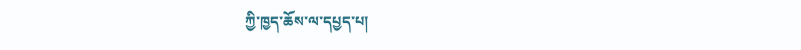ཀྱི་ཁྱད་ཆོས་ལ་དཔྱད་པ།